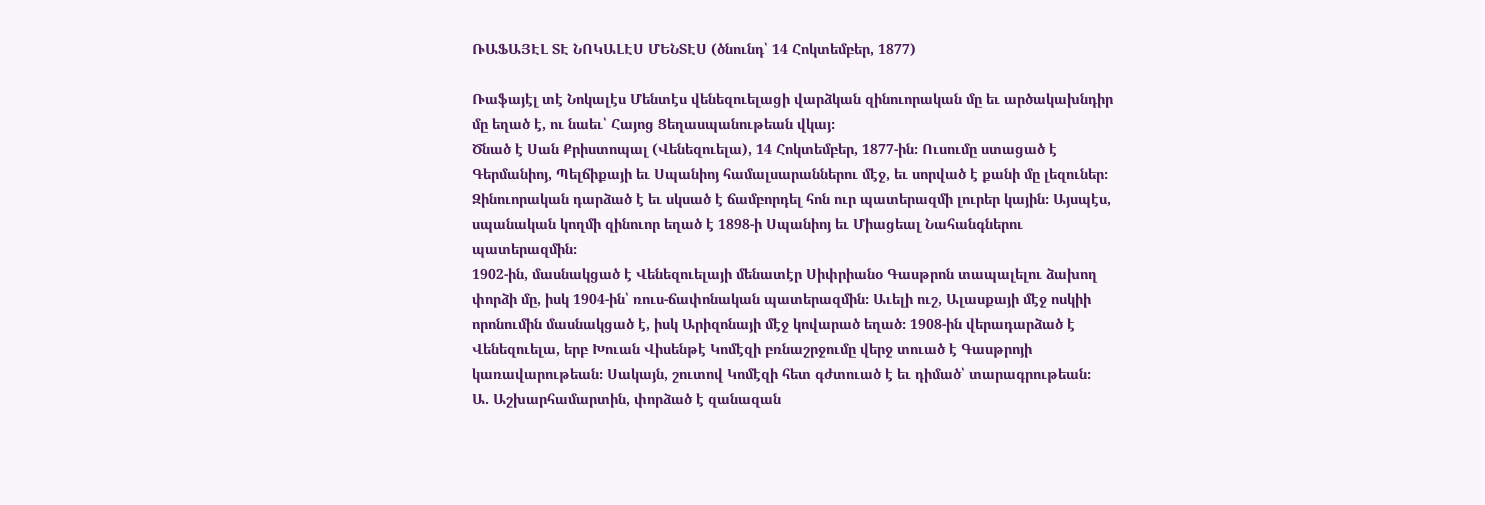ՌԱՖԱՅԷԼ ՏԷ ՆՈԿԱԼԷՍ ՄԵՆՏԷՍ (ծնունդ՝ 14 Հոկտեմբեր, 1877)

Ռաֆայէլ տէ Նոկալէս Մենտէս վենեզուելացի վարձկան զինուորական մը եւ արծակախնդիր մը եղած է, ու նաեւ՝ Հայոց Ցեղասպանութեան վկայ։
Ծնած է Սան Քրիստոպալ (Վենեզուելա), 14 Հոկտեմբեր, 1877-ին։ Ուսումը ստացած է Գերմանիոյ, Պելճիքայի եւ Սպանիոյ համալսարաններու մէջ, եւ սորված է քանի մը լեզուներ։ Զինուորական դարձած է եւ սկսած է ճամբորդել հոն ուր պատերազմի լուրեր կային։ Այսպէս, սպանական կողմի զինուոր եղած է 1898-ի Սպանիոյ եւ Միացեալ Նահանգներու պատերազմին։
1902-ին, մասնակցած է Վենեզուելայի մենատէր Սիփրիանօ Գասթրոն տապալելու ձախող փորձի մը, իսկ 1904-ին՝ ռուս-ճափոնական պատերազմին։ Աւելի ուշ, Ալասքայի մէջ ոսկիի որոնումին մասնակցած է, իսկ Արիզոնայի մէջ կովարած եղած։ 1908-ին վերադարձած է Վենեզուելա, երբ Խուան Վիսենթէ Կոմէզի բռնաշրջումը վերջ տուած է Գասթրոյի կառավարութեան։ Սակայն, շուտով Կոմէզի հետ գժտուած է եւ դիմած՝ տարագրութեան։
Ա. Աշխարհամարտին, փորձած է զանազան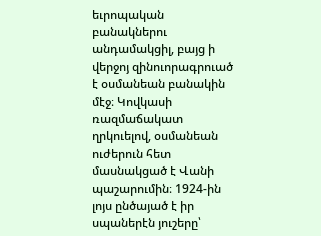եւրոպական բանակներու անդամակցիլ, բայց ի վերջոյ զինուորագրուած է օսմանեան բանակին մէջ։ Կովկասի ռազմաճակատ ղրկուելով, օսմանեան ուժերուն հետ մասնակցած է Վանի պաշարումին։ 1924-ին լոյս ընծայած է իր սպաներէն յուշերը՝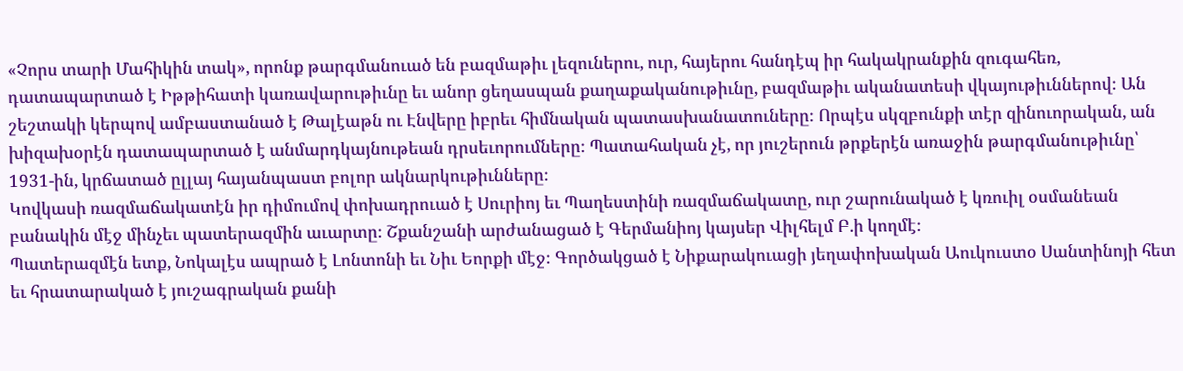«Չորս տարի Մահիկին տակ», որոնք թարգմանուած են բազմաթիւ լեզուներու, ուր, հայերու հանդէպ իր հակակրանքին զուգահեռ, դատապարտած է Իթթիհատի կառավարութիւնը եւ անոր ցեղասպան քաղաքականութիւնը, բազմաթիւ ականատեսի վկայութիւններով։ Ան շեշտակի կերպով ամբաստանած է Թալէաթն ու Էնվերը իբրեւ հիմնական պատասխանատուները։ Որպէս սկզբունքի տէր զինուորական, ան խիզախօրէն դատապարտած է անմարդկայնութեան դրսեւորումները։ Պատահական չէ, որ յուշերուն թրքերէն առաջին թարգմանութիւնը՝ 1931-ին, կրճատած ըլլայ հայանպաստ բոլոր ակնարկութիւնները։
Կովկասի ռազմաճակատէն իր դիմումով փոխադրուած է Սուրիոյ եւ Պաղեստինի ռազմաճակատը, ուր շարունակած է կռուիլ օսմանեան բանակին մէջ մինչեւ պատերազմին աւարտը։ Շքանշանի արժանացած է Գերմանիոյ կայսեր Վիլհելմ Բ.ի կողմէ։
Պատերազմէն ետք, Նոկալէս ապրած է Լոնտոնի եւ Նիւ Եորքի մէջ։ Գործակցած է Նիքարակուացի յեղափոխական Աուկուստօ Սանտինոյի հետ եւ հրատարակած է յուշագրական քանի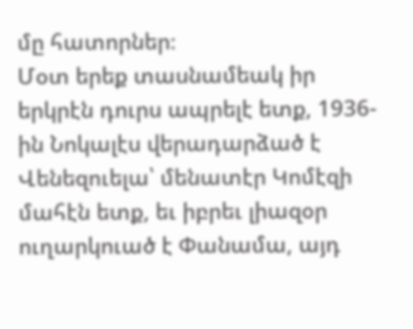մը հատորներ։
Մօտ երեք տասնամեակ իր երկրէն դուրս ապրելէ ետք, 1936-ին Նոկալէս վերադարձած է Վենեզուելա՝ մենատէր Կոմէզի մահէն ետք, եւ իբրեւ լիազօր ուղարկուած է Փանամա, այդ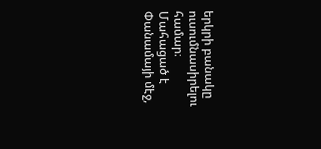երկրի բանակը ուսումնասիրելու համար։ Մահացած է Փանամայի մէջ,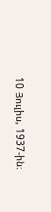10 Յուլիս, 1937-ին։